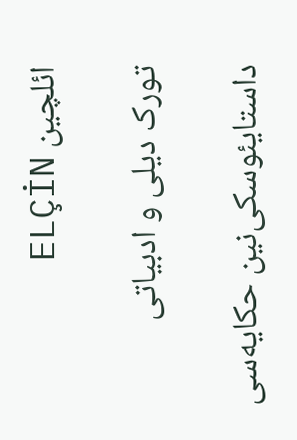ائلچین ELÇİN

تورک دیلی و ادبیاتی

داستایئوسکی‌نین حکایه‌سی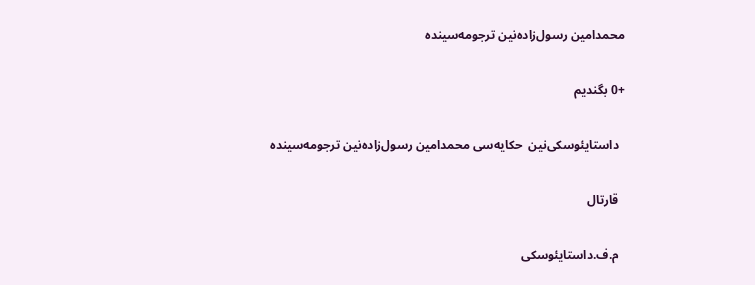محمدامین رسول‌زاده‌نین ترجومه‌سینده

+0 بگندیم

  داستایئوسکی‌نین  حکایه‌سی محمدامین رسول‌زاده‌نین ترجومه‌سینده

  قارتال

  م.ف.داستایئوسکی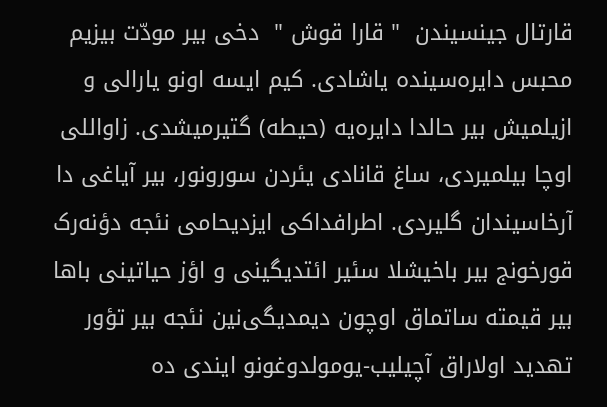قارتال جینسیندن  " قارا قوش "  دخی بیر مودّت بیزیم محبس دایره‌سینده یاشادی. کیم ایسه اونو یارالی و ازیلمیش بیر حالدا دایره‌یه (حیطه) گتیرمیشدی. زاواللی اوچا بیلمیردی، ساغ قانادی یئردن سورونور، بیر آیاغی دا آرخاسیندان گلیردی. اطرافداکی ایزدیحامی نئجه دؤنه‌رک قورخونج بیر باخیشلا سئیر ائتدیگینی و اؤز حیاتینی باها بیر قیمته ساتماق اوچون دیمدیگی‌نین نئجه بیر تؤور تهدید اولاراق آچیلیب-یومولدوغونو ایندی ده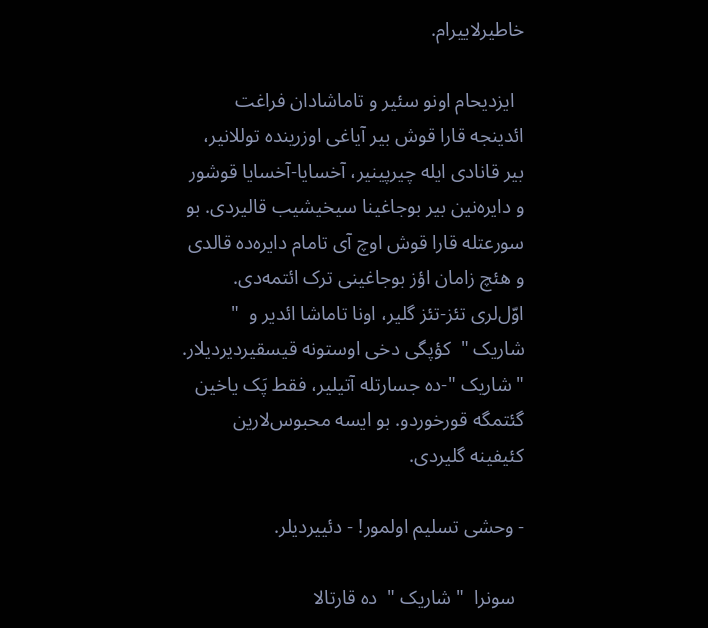خاطیرلاییرام.

  ایزدیحام اونو سئیر و تاماشادان فراغت ائدینجه قارا قوش بیر آیاغی اوزرینده توللانیر، بیر قانادی ایله چیرپینیر، آخسایا-آخسایا قوشور و دایره‌نین بیر بوجاغینا سیخیشیب قالیردی. بو سورعتله قارا قوش اوچ آی تامام دایره‌ده قالدی و هئچ زامان اؤز بوجاغینی ترک ائتمه‌دی. اوّل‌لری تئز-تئز گلیر، اونا تاماشا ائدیر و  " شاریک "  کؤپگی دخی اوستونه قیسقیردیردیلار.  " شاریک "-ده جسارتله آتیلیر، فقط پَک یاخین گئتمگه قورخوردو. بو ایسه محبوس‌لارین کئیفینه گلیردی.

- وحشی تسلیم اولمور! - دئییردیلر.

  سونرا  " شاریک "  ده قارتالا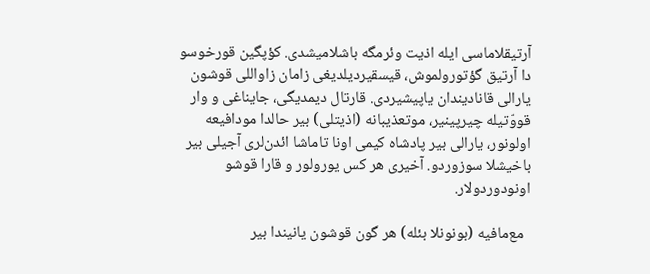آرتیقلاماسی ایله اذیت وئرمگه باشلامیشدی. کؤپگین قورخوسو دا آرتیق گؤتورولموش، قیسقیردیلدیغی زامان زاواللی قوشون یارالی قانادیندان یاپیشیردی. قارتال دیمدیگی، جایناغی و وار قووّتیله چیرپینیر، موتعذیبانه (اذیتلی) بیر حالدا مودافیعه  اولونور، یارالی بیر پادشاه کیمی اونا تاماشا ائدن‌لری آجیلی بیر باخیشلا سوزوردو. آخیری هر کس یورولور و قارا قوشو اونودوردولار.

  مع‌مافیه (بونونلا بئله) هر گون قوشون یانیندا بیر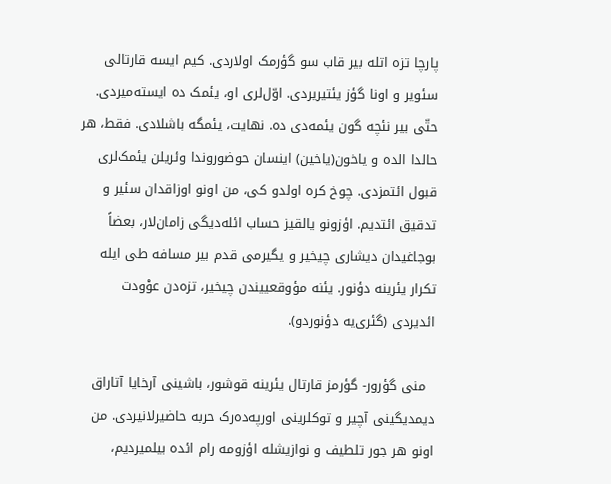پارچا تزه اتله بیر قاب سو گؤرمک اولاردی. کیم ایسه قارتالی سئویر و اونا گؤز یئتیریردی. اوّل‌لری او، یئمک ده ایسته‌میردی. حتّی بیر نئچه گون یئمه‌دی ده. نهایت، یئمگه باشلادی. فقط، هر حالدا الده و یاخون(یاخین) اینسان حوضوروندا وئریلن یئمک‌لری قبول ائتمزدی. چوخ کره اولدو کی، من اونو اوزاقدان سئیر و تدقیق ائتدیم. اؤزونو یالقیز حساب ائله‌دیگی زامان‌لار، بعضاً بوجاغیدان دیشاری چیخیر و یگیرمی قدم بیر مسافه طی ایله تکرار یئرینه دؤنور. یئنه مؤوقعییندن چیخیر، تزه‌دن عوْودت ائدیردی (گئری‌یه دؤنوردو).

  منی گؤرور- گؤرمز قارتال یئرینه قوشور، باشینی آرخایا آتاراق دیمدیگینی آچیر و توکلرینی اورپه‌ده‌رک حربه حاضیرلانیردی. من اونو هر جور تلطیف و نوازیشله اؤزومه رام ائده بیلمیردیم،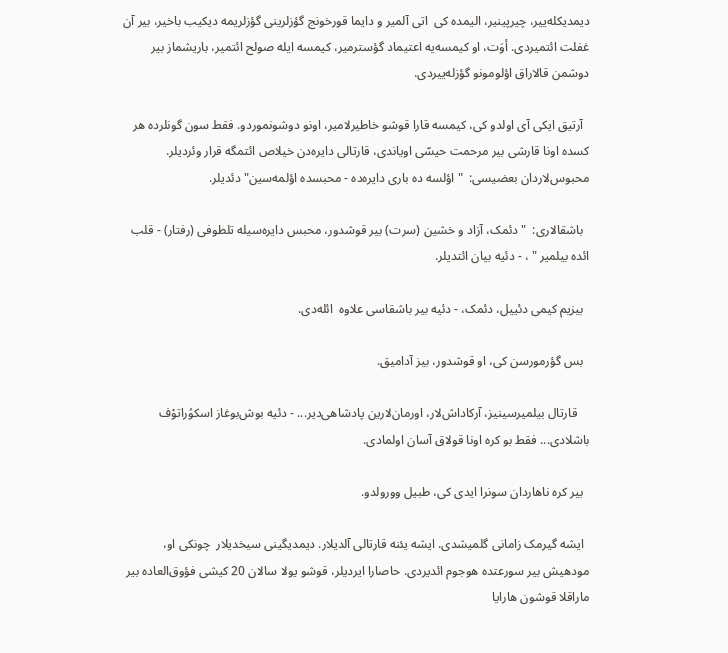دیمدیکله‌ییر، چیرپینیر، الیمده کی  اتی آلمیر و دایما قورخونج گؤزلرینی گؤزلریمه دیکیب باخیر، بیر آن غفلت ائتمیردی. أوَت، او کیمسه‌یه اعتیماد گؤسترمیر، کیمسه ایله صولح ائتمیر، باریشماز بیر دوشمن قالاراق اؤلومونو گؤزله‌ییردی.

  آرتیق ایکی آی اولدو کی، کیمسه قارا قوشو خاطیرلامیر، اونو دوشونموردو. فقط سون گونلرده هر کسده اونا قارشی بیر مرحمت حیسّی اویاندی، قارتالی دایره‌دن خیلاص ائتمگه قرار وئردیلر. محبوس‌لاردان بعضیسی:  " اؤلسه ده باری دایره‌ده - محبسده اؤلمه‌سین" دئدیلر.

  باشقالاری:  " دئمک، آزاد و خشین (سرت) بیر قوشدور، محبس دایره‌سیله تلطوفی (رفتار) - قلب ائده بیلمیر " ، - دئیه بیان ائتدیلر.

  بیزیم کیمی دئییل، دئمک، - دئیه بیر باشقاسی علاوه  ائله‌دی.

  بس گؤرمورسن کی، او قوشدور، بیز آدامیق.

    قارتال بیلمیرسینیز، آرکاداش‌لار، اورمان‌لارین پادشاهی‌دیر... - دئیه بوش‌بوغاز اسکوُراتوْف باشلادی... فقط بو کره اونا قولاق آسان اولمادی.

  بیر کره ناهاردان سونرا ایدی کی، طبیل وورولدو.

  ایشه گیرمک زامانی گلمیشدی. ایشه یئنه قارتالی آلدیلار. دیمدیگینی سیخدیلار  چونکی او، مودهیش بیر سورعتده هوجوم ائدیردی. حاصارا ایردیلر، قوشو یولا سالان 20 کیشی فؤوق‌العاده بیر ماراقلا قوشون هارایا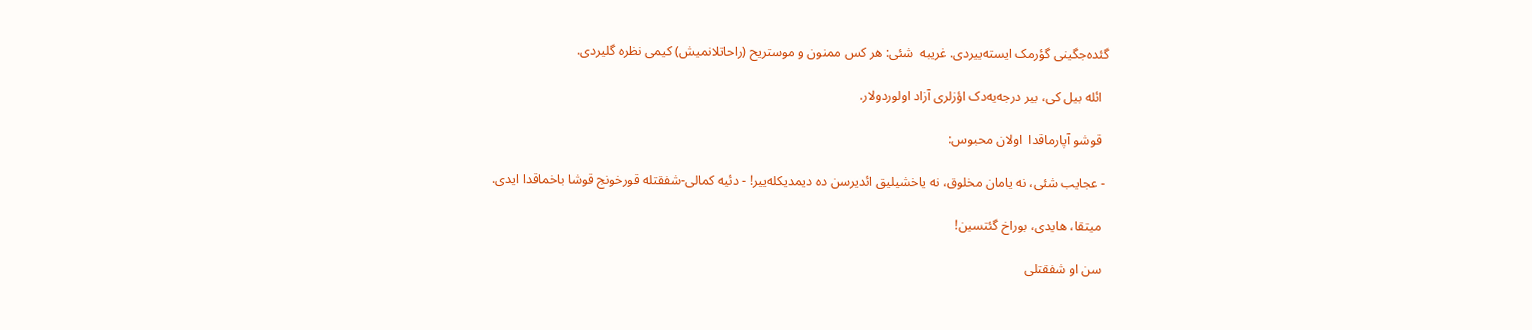گئده‌جگینی گؤرمک ایسته‌ییردی. غریبه  شئی: هر کس ممنون و موستریح (راحاتلانمیش) کیمی نظره گلیردی.

  ائله بیل کی، بیر درجه‌‌یه‌دک اؤزلری آزاد اولوردولار.

  قوشو آپارماقدا  اولان محبوس:

 - عجایب شئی، نه یامان مخلوق، نه یاخشیلیق ائدیرسن ده دیمدیکله‌ییر! - دئیه کمالی-شفقتله قورخونج قوشا باخماقدا ایدی.

  میتقا، هایدی، بوراخ گئتسین!

  سن او شفقتلی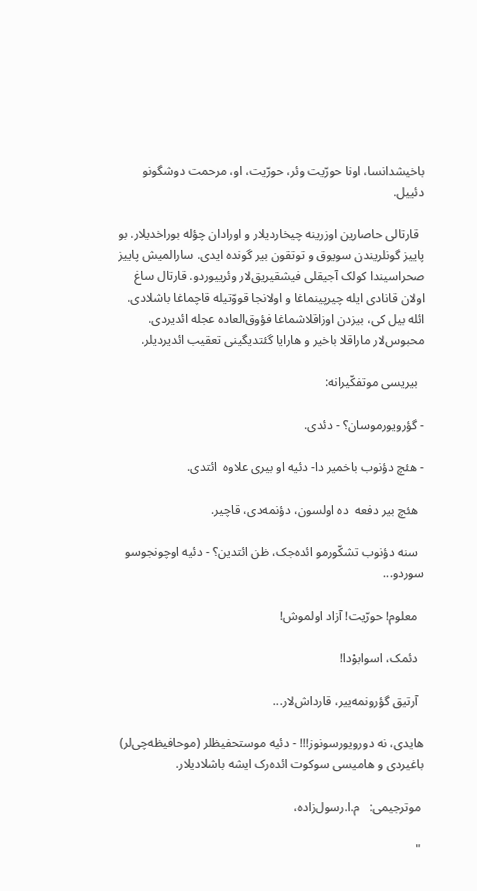باخیشدانسا، اونا حورّیت وئر، حورّیت، او، مرحمت دوشگونو دئییل.

  قارتالی حاصارین اوزرینه چیخاردیلار و اورادان چؤله بوراخدیلار. بو پاییز گونلریندن سویوق و توتقون بیر گونده ایدی. سارالمیش پاییز صحراسیندا کولک آجیقلی فیشقیریق‌لار وئرییوردو. قارتال ساغ اولان قانادی ایله چیرپینماغا و اولانجا قووّتیله قاچماغا باشلادی. ائله بیل کی، بیزدن اوزاقلاشماغا فؤوق‌العاده عجله ائدیردی. محبوس‌لار ماراقلا باخیر و هارایا گئتدیگینی تعقیب ائدیردیلر.

  بیریسی موتفکّیرانه:

- گؤرویورموسان؟ - دئدی.

- هئچ دؤنوب باخمیر دا- دئیه او بیری علاوه  ائتدی.

  هئچ بیر دفعه  ده اولسون، دؤنمه‌دی، قاچیر.

  سنه دؤنوب تشکّورمو ائده‌جک، ظن ائتدین؟ - دئیه اوچونجوسو سوردو...

  معلوم! حورّیت! آزاد اولموش!

  دئمک، اسوابوْدا!

  آرتیق گؤرونمه‌ییر، قارداش‌لار...

هایدی، نه دورویورسونوز!!! - دئیه موستحفیظلر (موحافیظه‌چی‌لر) باغیردی و هامیسی سوکوت ائده‌رک ایشه باشلادیلار.

 موترجیمی:   م.ا.رسول‌زاده،

 "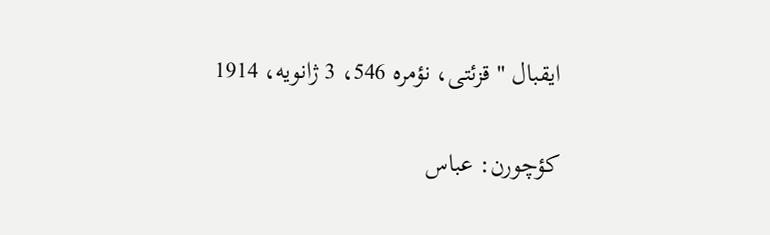ایقبال " قزئتی، نؤمره 546، 3 ژانویه، 1914

کؤچورن: عباس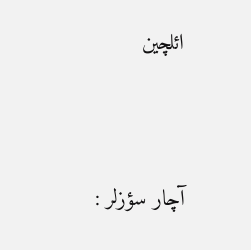ائلچین




آچار سؤزلر :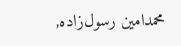محمدامین رسول‌زاده,